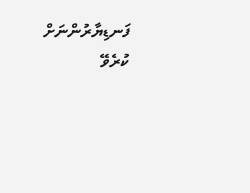ފަނޑިޔާރުންނަށް ކުރެވޭ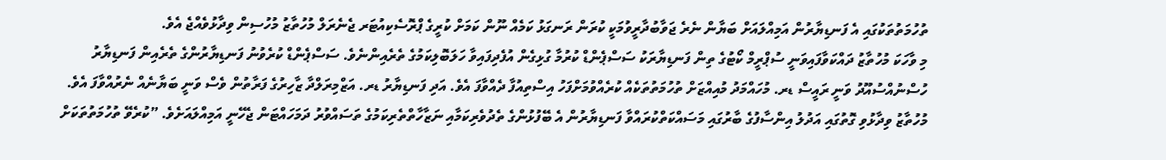ތުހުމަތުތަކުގައި އެ ފަނޑިޔާރުން އަމިއްލައަށް ބަޔާން ނެރެ ޖަވާބުދާރީވުމަކީ ކުރަން ރަނގަޅު ކަމެއް ނޫން ކަމަށް ކުރީގެ ޕްރޮސެކިއުޓަރ ޖެނެރަލް މުހުތާޒު މުހުސިން ވިދާޅުވެއްޖެ އެވެ.
މި ވާހަކަ މުހުތާޒު ދައްކަވާފައިވަނީ ސުޕްރީމް ކޯޓުގެ ތިން ފަނޑިޔާރަކު ސަސްޕެންޑް ކުރުމާ ގުޅިގެން އުފެދިފައިވާ ހަލަބޮލިކަމުގެ ތެރެއިންނެވެ. ސަސްޕެންޑް ކުރެވުނު ފަނޑިޔާރުންގެ ތެރެއިން ފަނޑިޔާރު ހުސްނުއްސުއޫދު ވަނީ ރައީސް ޑރ. މުހައްމަދު މުއިއްޒަށް ތުހުމަތުތަކެއް ކުރެއްވުމަށްފަހު އިސްތިއުފާ ދެއްވާފަ އެވެ. އަދި ފަނޑިޔާރު ޑރ. އަޒްމިރަލްދާ ޒާހިރުގެ ފަރާތުން ވެސް ވަނީ ބަޔާނެއް ނެރުއްވާފަ އެވެ.
މުހުތާޒު ވިދާޅުވި ގޮތުގައި އަދުލު އިންސާފުގެ ބާރުގައި މަސައްކަތްކުރައްވާ ފަނޑިޔާރުން އެ ބޭފުޅުންގެ ތެދުވެރިކަމާއި ނަޒާހާތްތެރިކަމުގެ ތަސައްވުރު ދަމަހައްޓަން ޖެހޭނީ އަމިއްލައަށެވެ. ”ކުރެވޭ ތުހުމަތުތަކަށް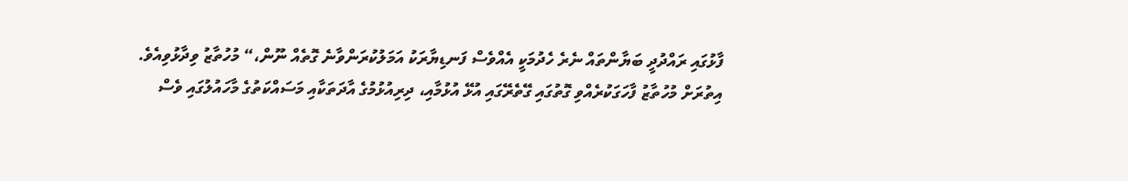ފާޅުގައި ރައްދުދީ ބަޔާންތައް ނެރެ ހެދުމަކީ އެއްވެސް ފަނޑިޔާރަކު އަމަލުކުރަންވާނެ ގޮތެއް ނޫން،“ މުހުތާޒު ވިދާޅުވިއެވެ.
އިތުރަށް މުހުތާޒު ފާހަގަކުރެއްވި ގޮތުގައި ގޭތެރޭގައި އުޅޭ އުޅުމާއި، ދިރިއުޅުމުގެ އާދަތަކާއި މަސައްކަތުގެ މާހައުލުގައި ވެސް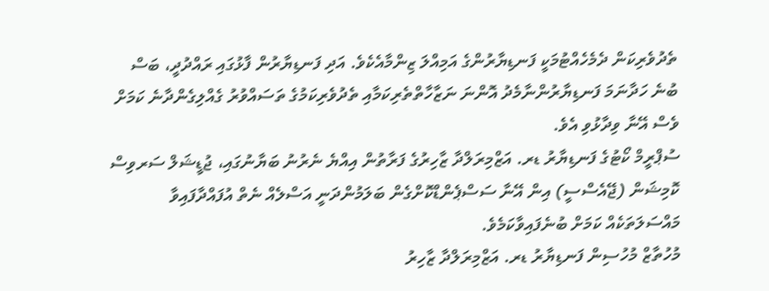ތެދުވެރިކަން ދެމެހެއްޓުމަކީ ފަނޑިޔާރުންގެ އަމިއްލަ ޒިންމާއެކެވެ. އަދި ފަނޑިޔާރުން ފާޅުގައި ރައްދުދީ، ބަސް ބުނެ ހަދާނަމަ ފަނޑިޔާރުންނާމެދު އޮންނަ ނަޒާހާތްތެރިކަމާއި ތެދުވެރިކަމުގެ ތަސައްވުރު ގެއްލިގެންދާނެ ކަމަށް ވެސް އޭނާ ވިދާޅުވި އެވެ.
ސުޕްރީމް ކޯޓުގެ ފަނޑިޔާރު ޑރ. އަޒްމިރަލްދާ ޒާހިރުގެ ފަރާތުން އިއްޔެ ނެރުނު ބަޔާނުގައި، ޖުޑީޝަލް ސަރވިސް ކޮމިޝަން (ޖޭއެސްސީ) އިން އޭނާ ސަސްޕެންޑްކޮށްގެން ބަލަމުންދަނީ އަސްލެއް ނެތް އުފައްދާފައިވާ މައްސަލަތަކެއް ކަމަށް ބުނެފައިވާކަމެވެ.
މުހުތާޒް މުހުސިން ފަނޑިޔާރު ޑރ. އަޒްމިރަލްދާ ޒާހިރު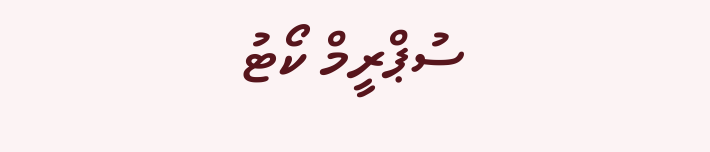ސުޕްރީމް ކޯޓު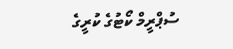ސުޕްރީމް ކޯޓުގެ ކުރީގެ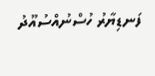ފަނޑިޔާރު ހުސްނުއްސުއޫދު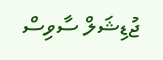ޖުޑިޝަލް ސާވިސް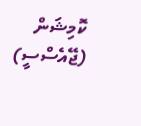ކޮމިޝަން (ޖޭއެސްސީ)